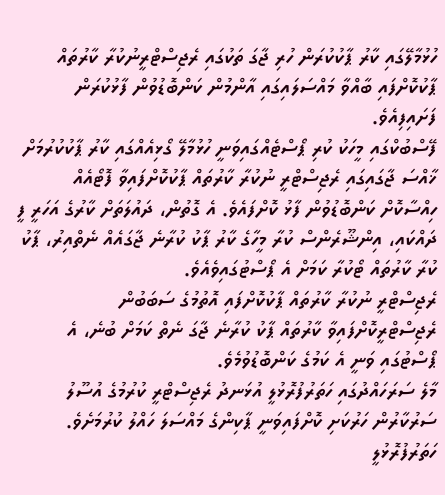ހުޅުމާލޭގައި ކާރު ޕާކުކުރަން ހުރި ޖާގަ ތަކުގައި ރެޖިސްޓްރީނުކުރާ ކާރުތައް ޕާކުކޮށްފައި ބާއްވާ މައްސަލައިގައި އާންމުން ކަންބޮޑުވުން ފާޅުކުރަން ފަށައިފިއެވެ.
ފޭސްބުކްގައި މީހަކު ކުރި ޕޯސްޓެއްގައިވަނީ ހުޅުމާލޭ ގޯޅިއެއްގައި ކާރު ޕާކުކުރުމަށް ޚާއްސަ ޖާގައިގައި ރެޖިސްޓްރީ ނުކުރާ ކާރުތައް ޕާކުކޮށްފައިވާ ފޮޓޯއެއް ހިއްސާކޮށް ކަންބޮޑުވުން ފާޅު ކޮށްފައެވެ. އެ ގޮތުން، ދައުލަތަށް ކާރުގެ އަހަރީ ފީ ދައްކައި، އިންޝޫރެންސް ކުރާ މީހާގެ ކާރު ޕާކު ކުރާނެ ޖާގައެއް ނެތްއިރު، ޕާކު ކުރާ ކާރުތައް ޓޯކުރާ ކަމަށް އެ ޕޯސްޓުގައިވެއެވެ.
ރެޖިސްޓްރީ ނުކުރާ ކާރުތައް ޕާކުކޮށްފައި އޮތުމުގެ ސަބަބުން ރެޖިސްޓްރީކޮށްފައިވާ ކާރުތައް ޕާކު ކުރާނެ ޖާގަ ނެތް ކަމަށް ބުނެ، އެ ޕޯސްޓުގައި ވަނީ އެ ކަމުގެ ކަންބޮޑުވުމެވެ.
މާލެ ސަރަހައްދުގައި ހަތަރުފުރޮޅުލީ އުޅަނދު ރެޖިސްޓްރީ ކުރުމުގެ އުސޫލު ސަރުކާރުން ހަރުކަށި ކޮށްފައިވަނީ ޕާކިންގެ މައްސަލަ ހައްލު ކުރުމަށެވެ.
ހަތަރުފުރޮޅުލީ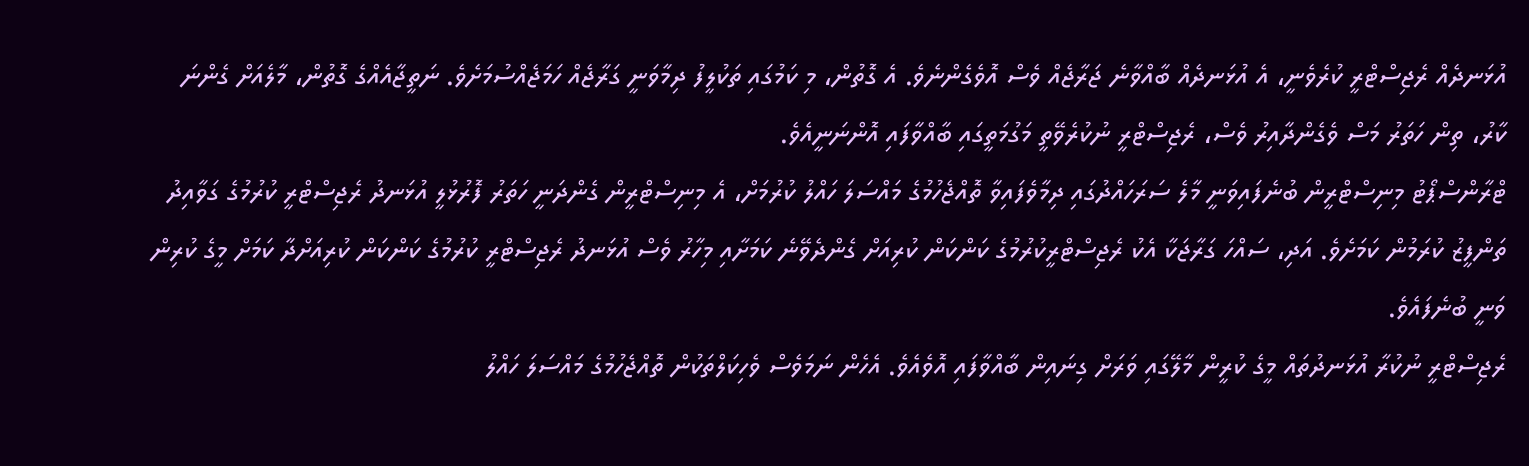އުޅަނދެއް ރެޖިސްޓްރީ ކުރެވެނީ، އެ އުޅަނދެއް ބާއްވާނެ ޖަރާޖެއް ވެސް އޮވެގެންނެވެ. އެ ގޮތުން، މި ކަމުގައި ތަކުލީފު ދިމާވަނީ ގަރާޖެއް ހަމަޖެއްސުމަށެވެ. ނަތީޖާއެއްގެ ގޮތުން، މާލެއަށް ގެންނަ ކާރު، ތިން ހަތަރު މަސް ވެގެންދާއިރު ވެސް، ރެޖިސްޓްރީ ނުކުރެވޭތީ މަގުމަތީގައި ބާއްވާފައި އޮންނަނީއެވެ.
ޓްރާންސްޕޯޓު މިނިސްޓްރީން ބުނެފައިވަނީ މާލެ ސަރަހައްދުގައި ދިމާވެފައިވާ ތޮއްޖެހުމުގެ މައްސަލަ ހައްލު ކުރުމަށް، އެ މިނިސްޓްރީން ގެންދަނީ ހަތަރު ފޮރުޅުލީ އުޅަނދު ރެޖިސްޓްރީ ކުރުމުގެ ގަވާއިދު ތަންފީޒު ކުރަމުން ކަމަށެވެ. އަދި، ސައްހަ ގަރާޖަކާ އެކު ރެޖިސްޓްރީކުރުމުގެ ކަންކަން ކުރިއަށް ގެންދެވޭނެ ކަމަށާއި މިހާރު ވެސް އުޅަނދު ރެޖިސްޓްރީ ކުރުމުގެ ކަންކަން ކުރިއަށްދާ ކަމަށް މީގެ ކުރިން ވަނީ ބުނެފައެވެ.
ރެޖިސްޓްރީ ނުކުރާ އުޅަނދުތައް މީގެ ކުރީން މާލޭގައި ވަރަށް ގިނައިން ބާއްވާފައި އޮވެއެވެ. އެހެން ނަމަވެސް ވެހިކަލްތަކުން ތޮއްޖެހުމުގެ މައްސަލަ ހައްލު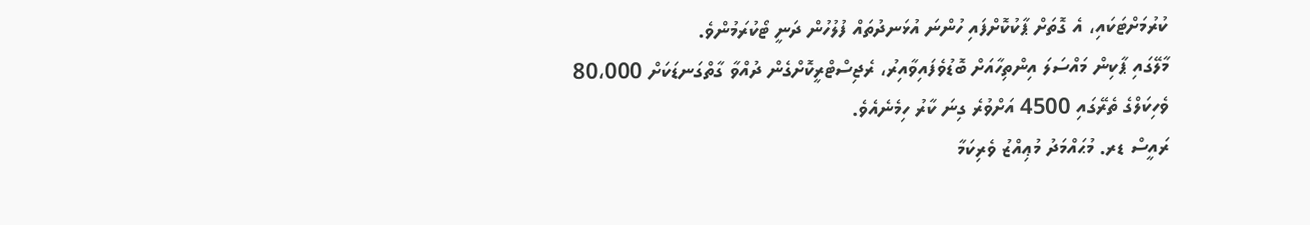ކުރުމަށްޓަކައި، އެ ގޮތަށް ޕާކުކޮށްފައި ހުންނަ އުޅަނދުތައް ފުލުހުން ދަނީ ޓޯކުރަމުންވެ.
މާލޭގައި ޕާކިން މައްސަލަ އިންތިހާއަށް ބޮޑުވެފައިވާއިރު، ރެޖިސްޓްރީކޮށްގެން ދުއްވާ ގާތްގަނޑަކަށް 80،000 ވެހިކަލްގެ ތެރޭގައި 4500 އަށްވުރެ ގިނަ ކާރު ހިމެނެއެވެ.
ރައީސް ޑރ. މުޙައްމަދު މުޢިއްޒު ވެރިކަމާ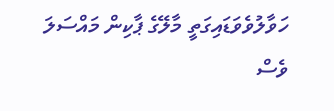ހަވާލުވެވަޑައިގަތީ މާލޭގެ ޕާކިން މައްސަލަ ވެސް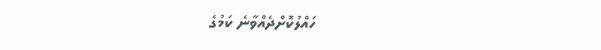ހައްލުކޮށްދެއްވާނެ ކަމުގެ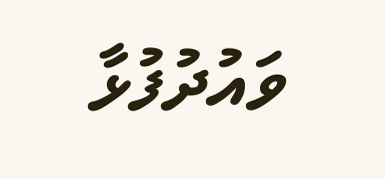ވައުދުފުޅާ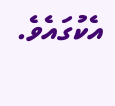އެކުގައެވެ.